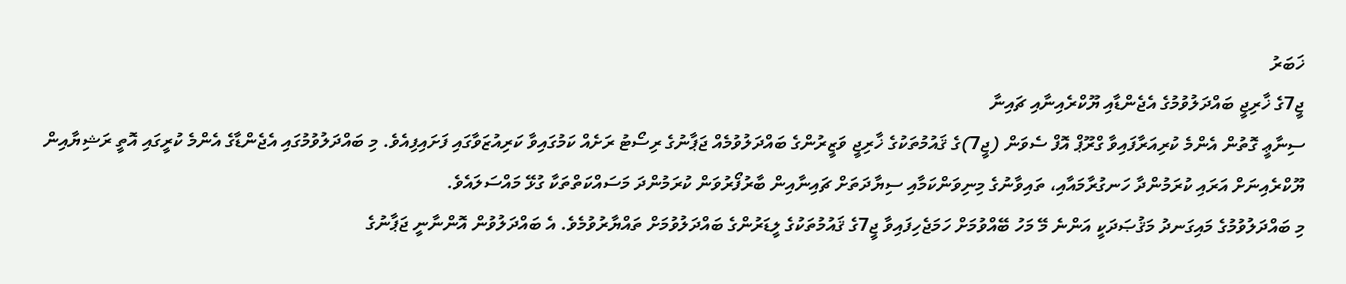ޚަބަރު
ޖީ7ގެ ޚާރިޖީ ބައްދަލުވުމުގެ އެޖެންޑާއި ޔޫކްރެއިނާއި ޗައިނާ
ސިނާޢީ ގޮތުން އެންމެ ކުރިއަރާފައިވާ ގްރޫޕް އޮފް ސެވަން (ޖީ7)ގެ ޤައުމުތަކުގެ ޚާރިޖީ ވަޒީރުންގެ ބައްދަލުވުމެއް ޖަޕާނުގެ ރިސޯޓު ރަށެއް ކަމުގައިވާ ކަރިއުޒަވާގައި ފަށައިފިއެވެ. މި ބައްދަލުވުމުގައި އެޖެންޑާގެ އެންމެ ކުރީގައި އޮތީ ރަޝިޔާއިން ޔޫކްރެއިނަށް އަރައި ކުރަމުންދާ ހަނގުރާމައާއި، ތައިވާނުގެ މިނިވަންކަމާއި ސިޔާދަތަށް ޗައިނާއިން ބާރުފޯރުވަން ކުރަމުންދަ މަސައްކަތްތަކާ ގުޅޭ މައްސަލައެވެ.
މި ބައްދަލުވުމުގެ މައިގަނދު މަޤުޞަދަކީ އަންނެ މޭ މަހު ބޭއްވުމަށް ހަމަޖެހިފައިވާ ޖީ7ގެ ޤައުމުތަކުގެ ލީޑަރުންގެ ބައްދަލުވުމަށް ތައްޔާރުވުމެވެ. އެ ބައްދަލުވުން އޮންނާނީ ޖަޕާނުގެ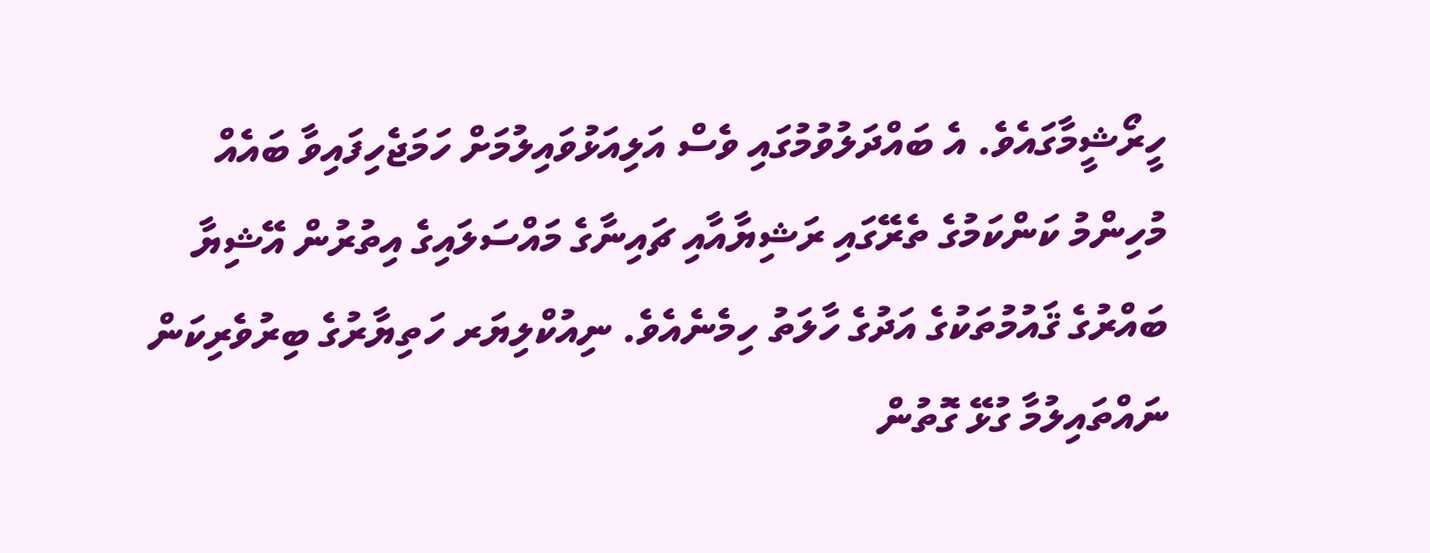ހީރޯޝީމާގައެވެ. އެ ބައްދަލުވުމުގައި ވެސް އަލިއަޅުވައިލުމަށް ހަމަޖެހިފައިވާ ބައެއް މުހިންމު ކަންކަމުގެ ތެރޭގައި ރަޝިޔާއާއި ޗައިނާގެ މައްސަލައިގެ އިތުރުން އޭޝިޔާ ބައްރުގެ ޤައުމުތަކުގެ އަދުގެ ހާލަތު ހިމެނެއެވެ. ނިއުކްލިޔަރ ހަތިޔާރުގެ ބިރުވެރިކަން ނައްތައިލުމާ ގުޅޭ ގޮތުން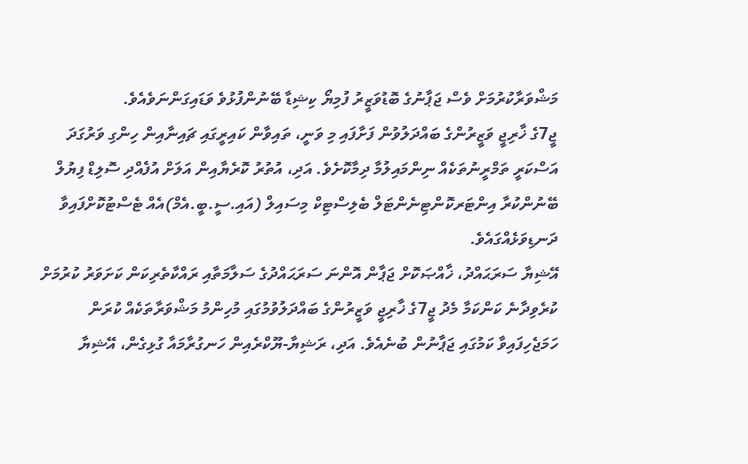މަޝްވަރާކުރުމަށް ވެސް ޖަޕާނުގެ ބޮޑުވަޒީރު ފުމިޔޯ ކިޝިޑާ ބޭނުންފުޅުވެ ވަޑައިގަންނަވެއެވެ.
ޖީ7ގެ ޚާރިޖީ ވަޒީރުންގެ ބައްދަލުވުން ފަށާފައި މި ވަނީ، ތައިވާން ކައިރީގައި ޗައިނާއިން ހިންގި ވަރުގަދަ އަސްކަރީ ތަމްރީނުތަކެއް ނިންމައިލުމާ ދިމާކޮށެވެ. އަދި، އުތުރު ކޮރެޔާއިން އަލަށް އުފެއްދި ސޮލިޑް ފިޔުލް ބޭނުންކުރާ އިންޓަރކޮންޓިނެންޓަލް ބެލިސްޓިކް މިސައިލް (އައި.ސީ.ބީ.އެމް)އެއް ޓެސްޓުކޮށްފައިވާ ދަނޑިވަޅެއްގައެވެ.
އޭޝިޔާ ސަރަޙައްދު، ޚާއްޞަކޮށް ޖަޕާން އޮންނަ ސަރަޙައްދުގެ ސަލާމަތާއި ރައްކާތެރިކަން ކަށަވަރު ކުރުމަށް ކުރެވިދާނެ ކަންކަމާ މެދު ޖީ7ގެ ޚާރިޖީ ވަޒީރުންގެ ބައްދަލުވުމުގައި މުހިންމު މަޝްވަރާތަކެއް ކުރަން ހަމަޖެހިފައިވާ ކަމުގައި ޖަޕާނުން ބުނެއެވެ. އަދި، ރަޝިޔާ-ޔޫކްރެއިން ހަނގުރާމައާ ގުޅިގެން، އޭޝިޔާ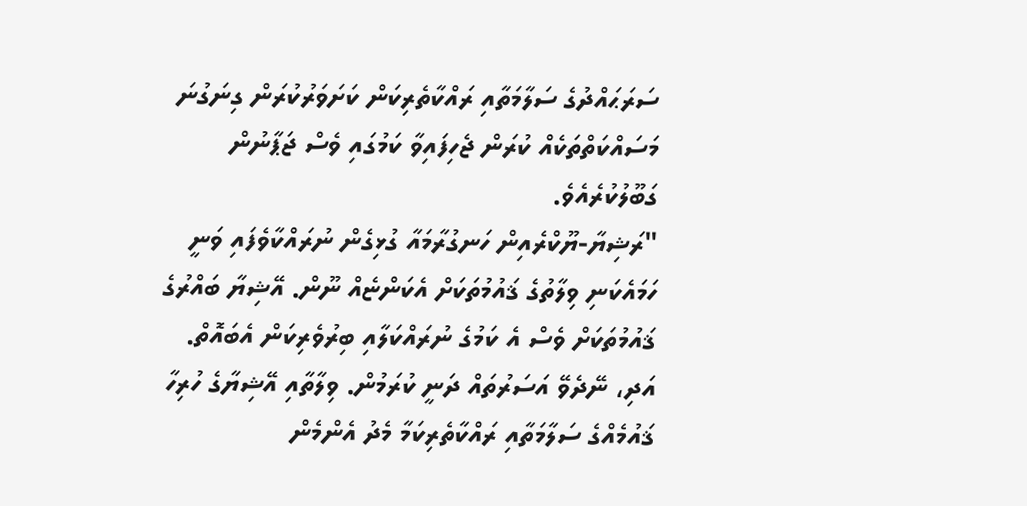ސަރަޙައްދުގެ ސަލާމަތާއި ރައްކާތެރިކަން ކަށަވަރުކުރަން ގިނަގުނަ މަސައްކަތްތަކެއް ކުރަން ޖެހިފައިވާ ކަމުގައި ވެސް ޖަޕާނުން ގަބޫލުކުރެއެވެ.
"ރަޝިޔާ-ޔޫކްރެއިން ހަނގުރާމައާ ގުޅިގެން ނުރައްކާވެފައި ވަނީ ހަމައެކަނި ވިލާތުގެ ޤައުމުތަކަށް އެކަންޏެއް ނޫން. އޭޝިޔާ ބައްރުގެ ޤައުމުތަކަށް ވެސް އެ ކަމުގެ ނުރައްކަލާއި ބިރުވެރިކަން އެބައޮތް. އަދި، ނޭދެވޭ އަސަރުތައް ދަނީ ކުރަމުން. ވިލާތާއި އޭޝިޔާގެ ހުރިހާ ޤައުމެއްގެ ސަލާމަތާއި ރައްކާތެރިކަމާ މެދު އެންމެން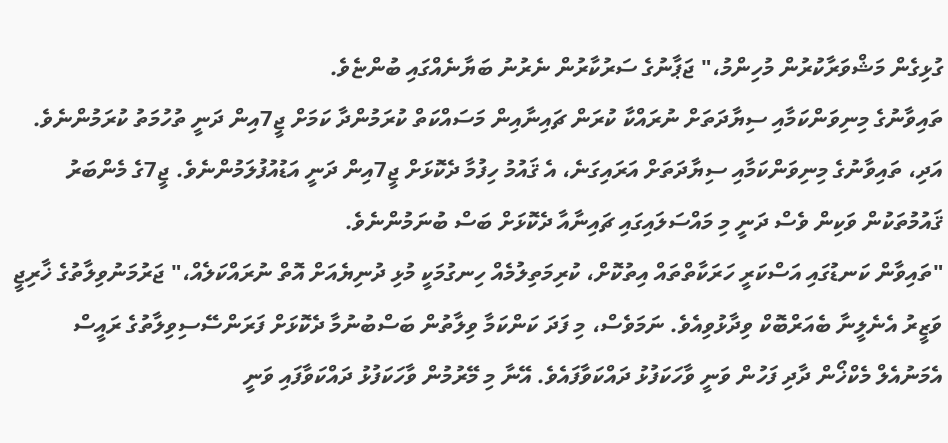ގުޅިގެން މަޝްވަރާކުރުން މުހިންމު،" ޖަޕާނުގެ ސަރުކާރުން ނެރުނު ބަޔާނެއްގައި ބުންޏެވެ.
ތައިވާނުގެ މިނިވަންކަމާއި ސިޔާދަތަށް ނުރައްކާ ކުރަން ޗައިނާއިން މަސައްކަތް ކުރަމުންދާ ކަމަށް ޖީ7އިން ދަނީ ތުހުމަތު ކުރަމުންނެވެ. އަދި، ތައިވާނުގެ މިނިވަންކަމާއި ސިޔާދަތަށް އަރައިގަނެ، އެ ޤައުމު ހިފުމާ ދެކޮޅަށް ޖީ7އިން ދަނީ އަޑުއުފުލަމުންނެވެ. ޖީ7ގެ މެންބަރު ޤައުމުތަކުން ވަކިން ވެސް ދަނީ މި މައްސަލައިގައި ޗައިނާއާ ދެކޮޅަށް ބަސް ބުނަމުންނެވެ.
"ތައިވާން ކަނޑުގައި އަސްކަރީ ހަރަކާތްތައް އިތުކޮށް، ކުރިމަތިލުމެއް ހިނގުމަކީ މުޅި ދުނިޔެއަށް އޮތް ނުރައްކަލެއް،" ޖަރުމަނުވިލާތުގެ ޚާރިޖީ ވަޒީރު އެނެލީނާ ބެއަރްބޮކް ވިދާޅުވިއެވެ. ނަމަވެސް، މި ފަދަ ކަންކަމާ ވިލާތުން ބަސްބުނުމާ ދެކޮޅަށް ފަރަންސޭސިވިލާތުގެ ރައީސް އެމަނުއެލް މެކްޚޯން ދާދި ފަހުން ވަނީ ވާހަކަފުޅު ދައްކަވާފައެވެ. އޭނާ މި މޭރުމުން ވާހަކަފުޅު ދައްކަވާފައި ވަނީ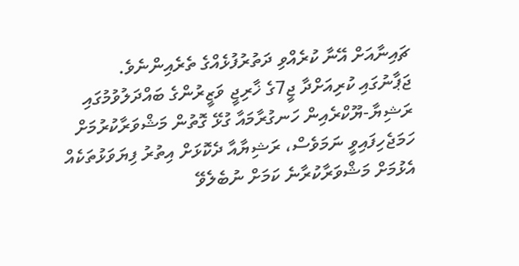ޗައިނާއަށް އޭނާ ކުރެއްވި ދަތުރުފުޅެއްގެ ތެރެއިންނެވެ.
ޖަޕާނުގައި ކުރިއަށްދާ ޖީ7ގެ ޚާރިޖީ ވަޒީރުންގެ ބައްދަލުވުމުގައި ރަޝިޔާ-ޔޫކްރެއިން ހަނގުރާމައާ ގުޅޭ ގޮތުން މަޝްވަރާކުރުމަށް ހަމަޖެހިފައިވީ ނަމަވެސް، ރަޝިޔާއާ ދެކޮޅަށް އިތުރު ފިޔަވަޅުތަކެއް އެޅުމަށް މަޝްވަރާކުރާނެ ކަމަށް ނުބެލެވޭ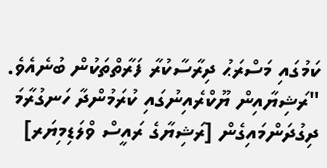ކަމުގައި މަސްރަޙު ދިރާސާކުރާ ފަރާތްތަކުން ބުނެއެވެ. "ރަޝިޔާއިން ޔޫކްރެއިނުގައި ކުރަމުންދާ ހަނގުރާމަ ދިގުދަންމައިގެން [ރަޝިޔާގެ ރައީސް ވްލަޑިމިޔަރ]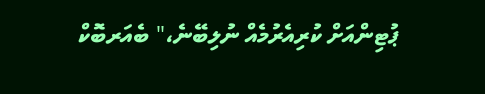ޕުޓިންއަށް ކުރިއެރުމެއް ނުލިބޭނެ،" ބެއަރބޮކް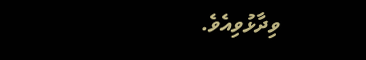ވިދާޅުވިއެވެ.